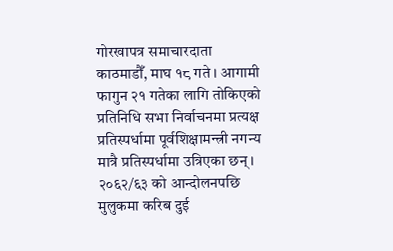गोरखापत्र समाचारदाता
काठमाडौँ, माघ १८ गते । आगामी फागुन २१ गतेका लागि तोकिएको प्रतिनिधि सभा निर्वाचनमा प्रत्यक्ष प्रतिस्पर्धामा पूर्वशिक्षामन्त्री नगन्य मात्रै प्रतिस्पर्धामा उत्रिएका छन् ।
२०६२/६३ को आन्दोलनपछि मुलुकमा करिब दुई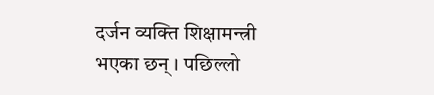दर्जन व्यक्ति शिक्षामन्त्री भएका छन् । पछिल्लो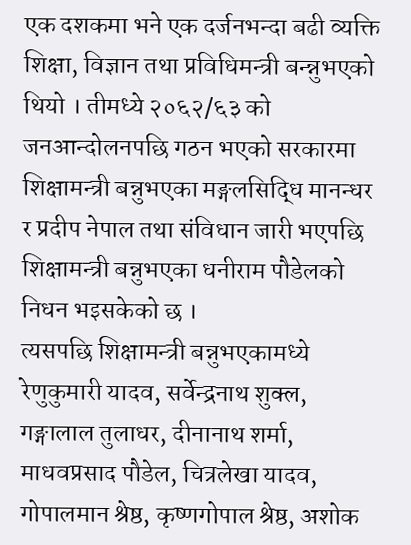एक दशकमा भने एक दर्जनभन्दा बढी व्यक्ति शिक्षा, विज्ञान तथा प्रविधिमन्त्री बन्न्नुभएको थियो । तीमध्ये २०६२/६३ को जनआन्दोलनपछि गठन भएको सरकारमा शिक्षामन्त्री बन्नुभएका मङ्गलसिद्धि मानन्धर र प्रदीप नेपाल तथा संविधान जारी भएपछि शिक्षामन्त्री बन्नुभएका धनीराम पौडेलको निधन भइसकेको छ ।
त्यसपछि शिक्षामन्त्री बन्नुभएकामध्ये रेणुकुमारी यादव, सर्वेन्द्रनाथ शुक्ल, गङ्गालाल तुलाधर, दीनानाथ शर्मा, माधवप्रसाद पौडेल, चित्रलेखा यादव, गोपालमान श्रेष्ठ, कृष्णगोपाल श्रेष्ठ, अशोक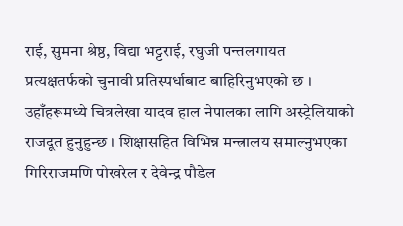राई, सुमना श्रेष्ठ, विद्या भट्टराई, रघुजी पन्तलगायत प्रत्यक्षतर्फको चुनावी प्रतिस्पर्धाबाट बाहिरिनुभएको छ ।
उहाँहरूमध्ये चित्रलेखा यादव हाल नेपालका लागि अस्ट्रेलियाको राजदूत हुनुहुन्छ । शिक्षासहित विभिन्न मन्त्रालय समाल्नुभएका गिरिराजमणि पोखरेल र देवेन्द्र पौडेल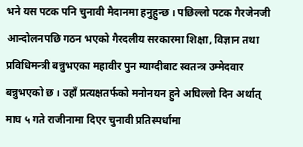भने यस पटक पनि चुनावी मैदानमा हनुहुन्छ । पछिल्लो पटक गैरजेनजी आन्दोलनपछि गठन भएको गैरदलीय सरकारमा शिक्षा, विज्ञान तथा प्रविधिमन्त्री बन्नुभएका महावीर पुन म्याग्दीबाट स्वतन्त्र उम्मेदवार बन्नुभएको छ । उहाँ प्रत्यक्षतर्फको मनोनयन हुने अघिल्लो दिन अर्थात् माघ ५ गते राजीनामा दिएर चुनावी प्रतिस्पर्धामा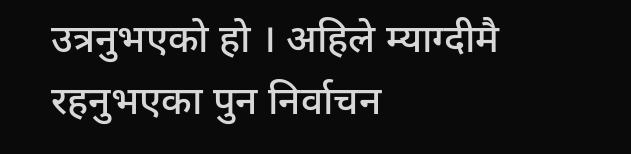उत्रनुभएको हो । अहिले म्याग्दीमै रहनुभएका पुन निर्वाचन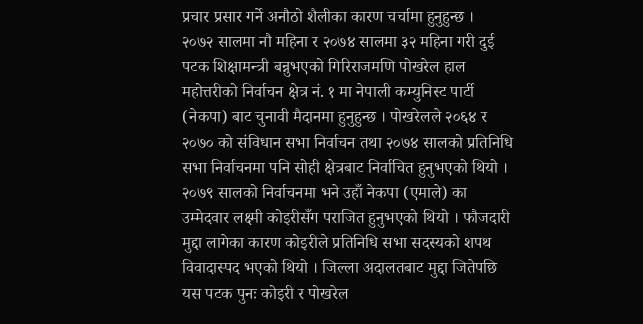प्रचार प्रसार गर्ने अनौठो शैलीका कारण चर्चामा हुनुहुन्छ ।
२०७२ सालमा नौ महिना र २०७४ सालमा ३२ महिना गरी दुई पटक शिक्षामन्त्री बन्नुभएको गिरिराजमणि पोखरेल हाल महोत्तरीको निर्वाचन क्षेत्र नं. १ मा नेपाली कम्युनिस्ट पार्टी (नेकपा) बाट चुनावी मैदानमा हुनुहुन्छ । पोखरेलले २०६४ र २०७० को संविधान सभा निर्वाचन तथा २०७४ सालको प्रतिनिधि सभा निर्वाचनमा पनि सोही क्षेत्रबाट निर्वाचित हुनुभएको थियो । २०७९ सालको निर्वाचनमा भने उहाँ नेकपा (एमाले) का उम्मेदवार लक्ष्मी कोइरीसँग पराजित हुनुभएको थियो । फौजदारी मुद्दा लागेका कारण कोइरीले प्रतिनिधि सभा सदस्यको शपथ विवादास्पद भएको थियो । जिल्ला अदालतबाट मुद्दा जितेपछि यस पटक पुनः कोइरी र पोखरेल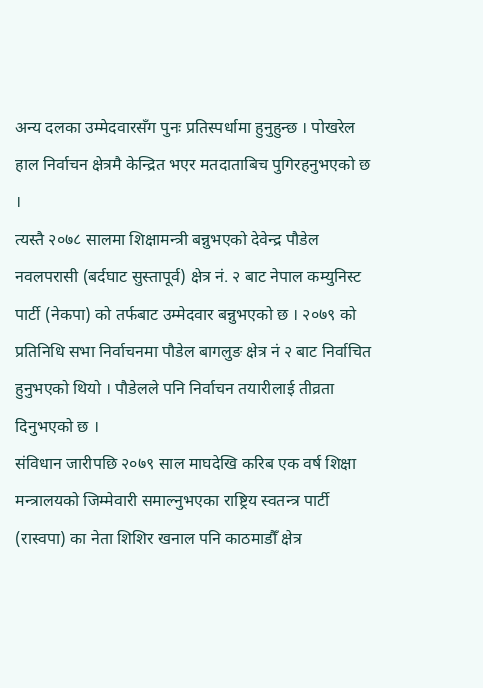अन्य दलका उम्मेदवारसँग पुनः प्रतिस्पर्धामा हुनुहुन्छ । पोखरेल हाल निर्वाचन क्षेत्रमै केन्द्रित भएर मतदाताबिच पुगिरहनुभएको छ ।
त्यस्तै २०७८ सालमा शिक्षामन्त्री बन्नुभएको देवेन्द्र पौडेल नवलपरासी (बर्दघाट सुस्तापूर्व) क्षेत्र नं. २ बाट नेपाल कम्युनिस्ट पार्टी (नेकपा) को तर्फबाट उम्मेदवार बन्नुभएको छ । २०७९ को प्रतिनिधि सभा निर्वाचनमा पौडेल बागलुङ क्षेत्र नं २ बाट निर्वाचित हुनुभएको थियो । पौडेलले पनि निर्वाचन तयारीलाई तीव्रता दिनुभएको छ ।
संविधान जारीपछि २०७९ साल माघदेखि करिब एक वर्ष शिक्षा मन्त्रालयको जिम्मेवारी समाल्नुभएका राष्ट्रिय स्वतन्त्र पार्टी (रास्वपा) का नेता शिशिर खनाल पनि काठमाडौँ क्षेत्र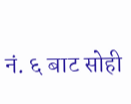नं. ६ बाट सोही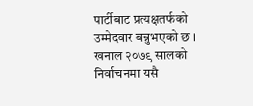पार्टीबाट प्रत्यक्षतर्फको उम्मेदवार बन्नुभएको छ । खनाल २०७९ सालको निर्वाचनमा यसै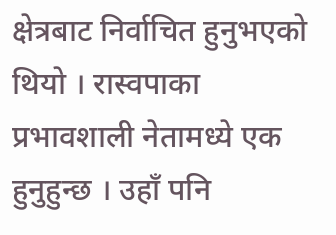क्षेत्रबाट निर्वाचित हुनुभएको थियो । रास्वपाका प्रभावशाली नेतामध्ये एक हुनुहुन्छ । उहाँ पनि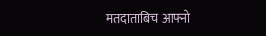मतदाताबिच आफ्नो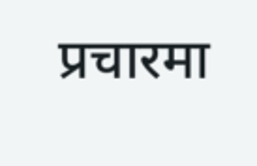प्रचारमा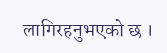लागिरहनुभएको छ ।